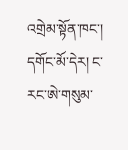འགྲེམ་སྟོན་ཁང་།
དགོང་མོ་དེར། ང་རང་ཨེ་གསུམ་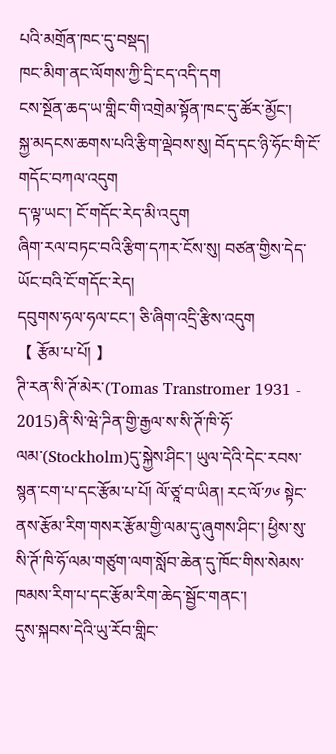པའི་མགྲོན་ཁང་དུ་བསྡད།
ཁང་མིག་ནང་ལོགས་ཀྱི་དྲི་ངད་འདི་དག
ངས་སྔོན་ཆད་ཡ་གླིང་གི་འགྲེམ་སྟོན་ཁང་དུ་ཚོར་མྱོང་།
སྐྱ་མདངས་ཆགས་པའི་རྩིག་ལྡེབས་སུ། བོད་དང་ཉི་ཧོང་གི་ངོ་གདོང་བཀལ་འདུག
ད་ལྟ་ཡང་། ངོ་གདོང་རེད་མི་འདུག
ཞིག་རལ་བཏང་བའི་རྩིག་དཀར་ངོས་སུ། བཙན་གྱིས་དེད་ཡོང་བའི་ངོ་གདོང་རེད།
དབུགས་ཧལ་ཧལ་ངང་། ཅི་ཞིག་འདྲི་རྩིས་འདུག
【 རྩོམ་པ་པོ། 】
ཊི་རན་སི་ཊོ་མེར་(Tomas Transtromer 1931 - 2015)ནི་སི་ཝེ་ཌིན་གྱི་རྒྱལ་ས་སི་ཊོ་ཁི་ཧོ་ལམ་(Stockholm)དུ་སྐྱེས་ཤིང་། ཡུལ་དེའི་དེང་རབས་སྙན་ངག་པ་དང་རྩོམ་པ་པོ། ལོ་ཙཱ་བ་ཡིན། རང་ལོ་༡༦ སྟེང་ནས་རྩོམ་རིག་གསར་རྩོམ་གྱི་ལམ་དུ་ཞུགས་ཤིང་། ཕྱིས་སུ་སི་ཊོ་ཁི་ཧོ་ལམ་གཙུག་ལག་སློབ་ཆེན་དུ་ཁོང་གིས་སེམས་ཁམས་རིག་པ་དང་རྩོམ་རིག་ཆེད་སྦྱོང་གནང་།
དུས་སྐབས་དེའི་ཡུ་རོབ་གླིང་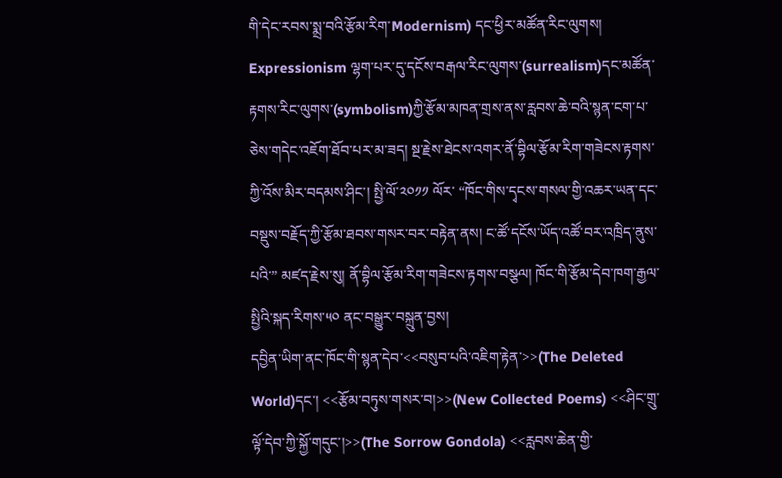གི་དེང་རབས་སྨྲ་བའི་རྩོམ་རིག་Modernism) དང་ཕྱིར་མཚོན་རིང་ལུགས། Expressionism ལྷག་པར་དུ་དངོས་བརྒལ་རིང་ལུགས་(surrealism)དང་མཚོན་རྟགས་རིང་ལུགས་(symbolism)ཀྱི་རྩོམ་མཁན་གྲས་ནས་རླབས་ཆེ་བའི་སྙན་ངག་པ་ཅེས་གདེང་འཇོག་ཐོབ་པར་མ་ཟད། སྔ་རྗེས་ཐེངས་འགར་ནོ་བྷིལ་རྩོམ་རིག་གཟེངས་རྟགས་ཀྱི་འོས་མིར་བདམས་ཤིང་། སྤྱི་ལོ་༢༠༡༡ ལོར་ “ཁོང་གིས་དྭངས་གསལ་གྱི་འཆར་ཡན་དང་བསྡུས་བརྗོད་ཀྱི་རྩོམ་ཐབས་གསར་བར་བརྟེན་ནས། ང་ཚོ་དངོས་ཡོད་འཚོ་བར་འཁྲིད་ནུས་པའི་” མཛད་རྗེས་སུ། ནོ་བྷིལ་རྩོམ་རིག་གཟེངས་རྟགས་བསྩལ། ཁོང་གི་རྩོམ་དེབ་ཁག་རྒྱལ་སྤྱིའི་སྐད་རིགས་༥༠ ནང་བསྒྱུར་བསྐྲུན་བྱས།
དབྱིན་ཡིག་ནང་ཁོང་གི་སྙན་དེབ་<<བསུབ་པའི་འཇིག་རྟེན་>>(The Deleted World)དང་། <<རྩོམ་བཏུས་གསར་བ།>>(New Collected Poems) <<ཤིང་གྲུ་ལྟོ་དེབ་ཀྱི་སྐྱོ་གདུང་།>>(The Sorrow Gondola) <<རླབས་ཆེན་གྱི་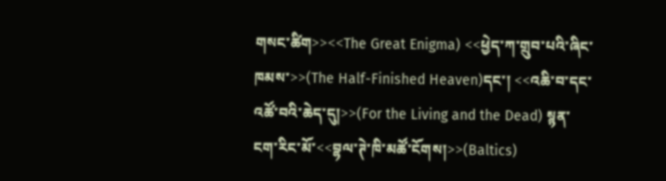གསང་ཚིག>><<The Great Enigma) <<ཕྱེད་ཀ་གྲུབ་པའི་ཞིང་ཁམས་>>(The Half-Finished Heaven)དང་། <<འཆི་བ་དང་འཚོ་བའི་ཆེད་དུ།>>(For the Living and the Dead) སྙན་ངག་རིང་མོ་<<བྷལ་ཊེ་ཁི་མཚོ་ངོགས།>>(Baltics)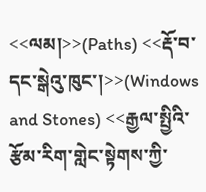<<ལམ།>>(Paths) <<རྡོ་བ་དང་སྒེའུ་ཁུང་།>>(Windows and Stones) <<རྒྱལ་སྤྱིའི་རྩོམ་རིག་གླེང་སྟེགས་ཀྱི་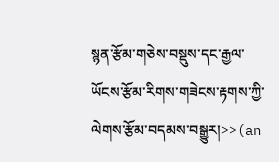སྙན་རྩོམ་གཅེས་བསྡུས་དང་རྒྱལ་ཡོངས་རྩོམ་རིགས་གཟེངས་རྟགས་ཀྱི་ལེགས་རྩོམ་བདམས་བསྒྱུར།>>(an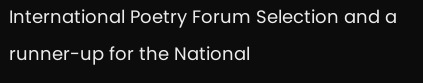International Poetry Forum Selection and a runner-up for the National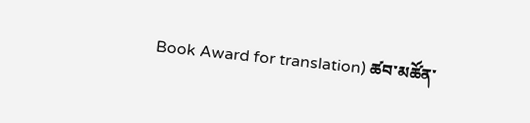Book Award for translation) ཚབ་མཚོན་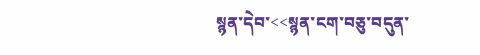སྙན་དེབ་<<སྙན་ངག་བཅུ་བདུན་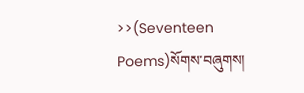>>(Seventeen Poems)སོགས་བཞུགས།